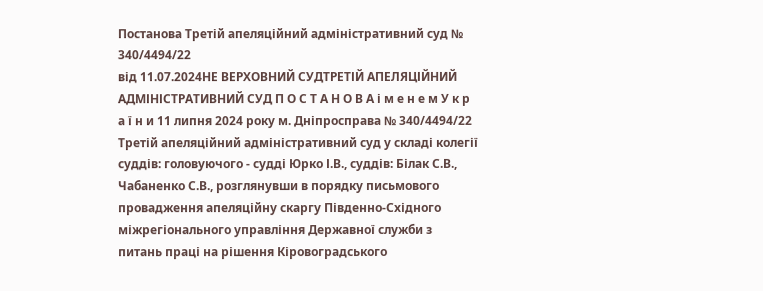Постанова Третій апеляційний адміністративний суд № 340/4494/22
від 11.07.2024НЕ ВЕРХОВНИЙ СУДТРЕТІЙ АПЕЛЯЦІЙНИЙ АДМІНІСТРАТИВНИЙ СУД П О С Т А Н О В А і м е н е м У к р а ї н и 11 липня 2024 року м. Дніпросправа № 340/4494/22 Третій апеляційний адміністративний суд у складі колегії суддів: головуючого - судді Юрко І.В., суддів: Білак С.В., Чабаненко С.В., розглянувши в порядку письмового провадження апеляційну скаргу Південно-Східного міжрегіонального управління Державної служби з питань праці на рішення Кіровоградського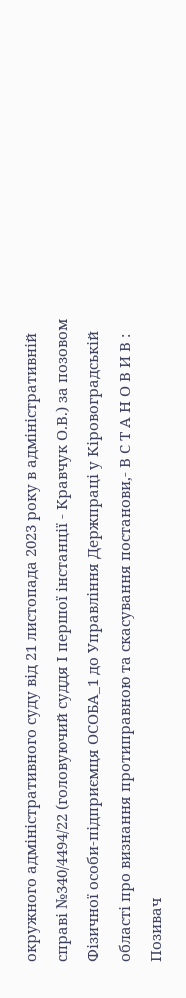окружного адміністративного суду від 21 листопада 2023 року в адміністративній справі №340/4494/22 (головуючий суддя І першої інстанції - Кравчук О.В.) за позовом Фізичної особи-підприємця ОСОБА_1 до Управління Держпраці у Кіровоградській області про визнання протиправною та скасування постанови,- В С Т А Н О В И В : Позивач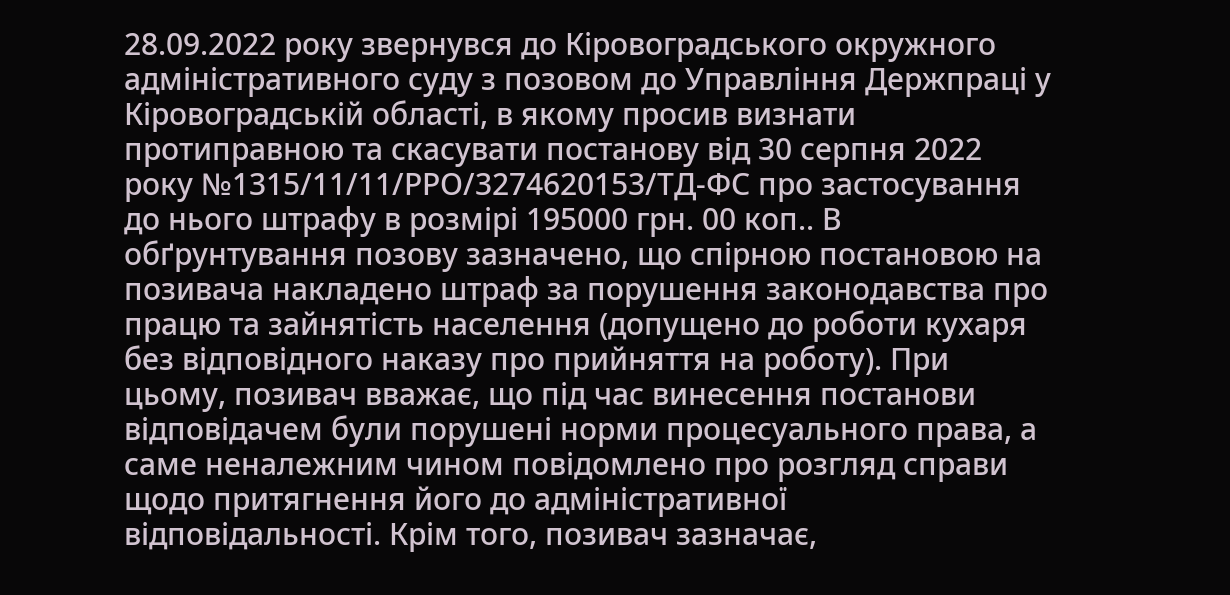28.09.2022 року звернувся до Кіровоградського окружного адміністративного суду з позовом до Управління Держпраці у Кіровоградській області, в якому просив визнати протиправною та скасувати постанову від 30 серпня 2022 року №1315/11/11/РРО/3274620153/ТД-ФС про застосування до нього штрафу в розмірі 195000 грн. 00 коп.. В обґрунтування позову зазначено, що спірною постановою на позивача накладено штраф за порушення законодавства про працю та зайнятість населення (допущено до роботи кухаря без відповідного наказу про прийняття на роботу). При цьому, позивач вважає, що під час винесення постанови відповідачем були порушені норми процесуального права, а саме неналежним чином повідомлено про розгляд справи щодо притягнення його до адміністративної відповідальності. Крім того, позивач зазначає,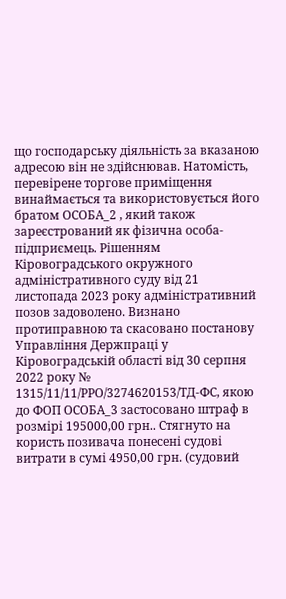що господарську діяльність за вказаною адресою він не здійснював. Натомість, перевірене торгове приміщення винаймається та використовується його братом ОСОБА_2 , який також зареєстрований як фізична особа-підприємець. Рішенням Кіровоградського окружного адміністративного суду від 21 листопада 2023 року адміністративний позов задоволено. Визнано протиправною та скасовано постанову Управління Держпраці у Кіровоградській області від 30 серпня 2022 року № 1315/11/11/РРО/3274620153/ТД-ФС, якою до ФОП ОСОБА_3 застосовано штраф в розмірі 195000,00 грн.. Стягнуто на користь позивача понесені судові витрати в сумі 4950,00 грн. (судовий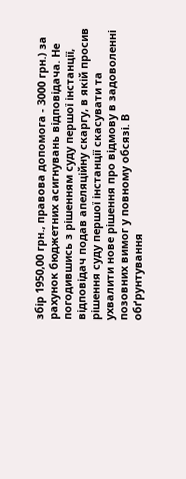збір 1950,00 грн., правова допомога - 3000 грн.) за рахунок бюджетних асигнувань відповідача. Не погодившись з рішенням суду першої інстанції, відповідач подав апеляційну скаргу, в якій просив рішення суду першої інстанції скасувати та ухвалити нове рішення про відмову в задоволенні позовних вимог у повному обсязі. В обґрунтування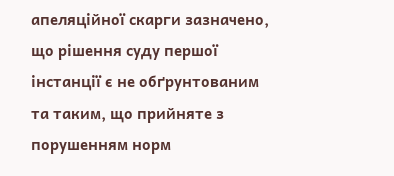апеляційної скарги зазначено, що рішення суду першої інстанції є не обґрунтованим та таким, що прийняте з порушенням норм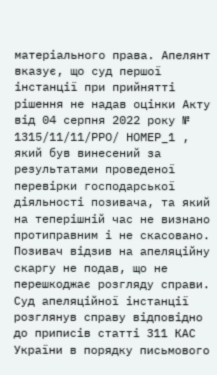матеріального права. Апелянт вказує, що суд першої інстанції при прийнятті рішення не надав оцінки Акту від 04 серпня 2022 року № 1315/11/11/РРО/ НОМЕР_1 , який був винесений за результатами проведеної перевірки господарської діяльності позивача, та який на теперішній час не визнано протиправним і не скасовано. Позивач відзив на апеляційну скаргу не подав, що не перешкоджає розгляду справи. Суд апеляційної інстанції розглянув справу відповідно до приписів статті 311 КАС України в порядку письмового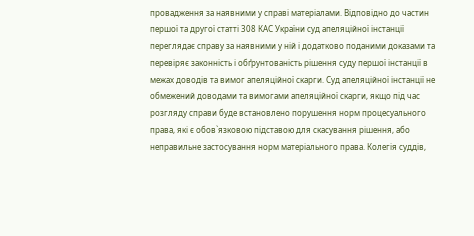провадження за наявними у справі матеріалами. Відповідно до частин першої та другої статті 308 КАС України суд апеляційної інстанції переглядає справу за наявними у ній і додатково поданими доказами та перевіряє законність і обґрунтованість рішення суду першої інстанції в межах доводів та вимог апеляційної скарги. Суд апеляційної інстанції не обмежений доводами та вимогами апеляційної скарги, якщо під час розгляду справи буде встановлено порушення норм процесуального права, які є обов`язковою підставою для скасування рішення, або неправильне застосування норм матеріального права. Колегія суддів,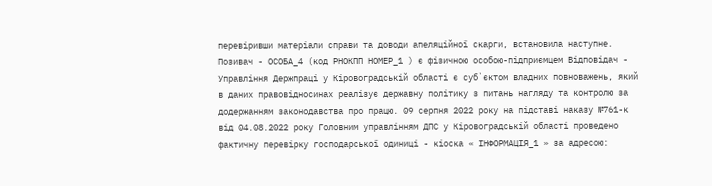перевіривши матеріали справи та доводи апеляційної скарги, встановила наступне. Позивач - ОСОБА_4 (код РНОКПП НОМЕР_1 ) є фізичною особою-підприємцем Відповідач - Управління Держпраці у Кіровоградській області є суб`єктом владних повноважень, який в даних правовідносинах реалізує державну політику з питань нагляду та контролю за додержанням законодавства про працю. 09 серпня 2022 року на підставі наказу №761-к від 04.08.2022 року Головним управлінням ДПС у Кіровоградській області проведено фактичну перевірку господарської одиниці - кіоска « ІНФОРМАЦІЯ_1 » за адресою: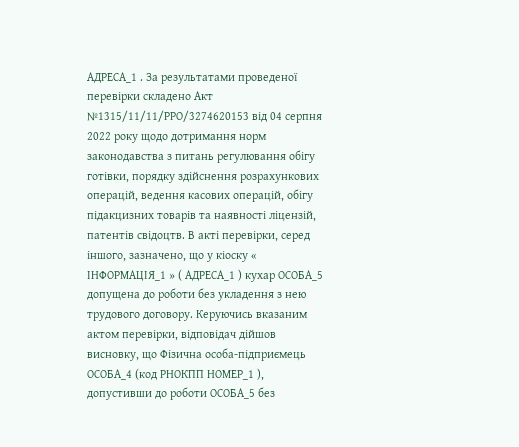АДРЕСА_1 . За результатами проведеної перевірки складено Акт №1315/11/11/РРО/3274620153 від 04 серпня 2022 року щодо дотримання норм законодавства з питань регулювання обігу готівки, порядку здійснення розрахункових операцій, ведення касових операцій, обігу підакцизних товарів та наявності ліцензій, патентів свідоцтв. В акті перевірки, серед іншого, зазначено, що у кіоску « ІНФОРМАЦІЯ_1 » ( АДРЕСА_1 ) кухар ОСОБА_5 допущена до роботи без укладення з нею трудового договору. Керуючись вказаним актом перевірки, відповідач дійшов висновку, що Фізична особа-підприємець ОСОБА_4 (код РНОКПП НОМЕР_1 ), допустивши до роботи ОСОБА_5 без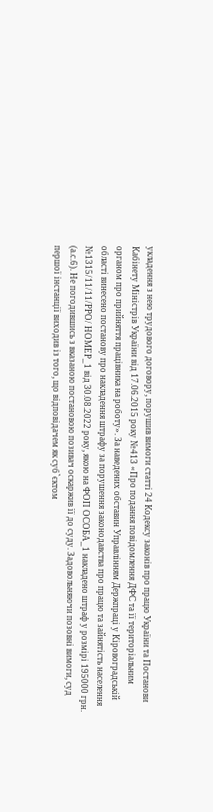укладення з нею трудового договору, порушив вимоги статті 24 Кодексу законів про працю України та Постанови Кабінету Міністрів України від 17.06.2015 року №413 «Про подання повідомлення ДФС та її територіальним органом про прийняття працівника на роботу». За наведених обставин Управлінням Держпраці у Кіровоградській області винесено постанову про накладення штрафу за порушення законодавства про працю та зайнятість населення №1315/11/11/РРО/ НОМЕР_1 від 30.08.2022 року, якою на ФОП ОСОБА_1 накладено штраф у розмірі 195000 грн. (а.с.6). Не погодившись з вказаною постановою позивач оскаржив її до суду. Задовольняючи позовні вимоги, суд першої інстанції виходив із того, що відповідачем як суб`єктом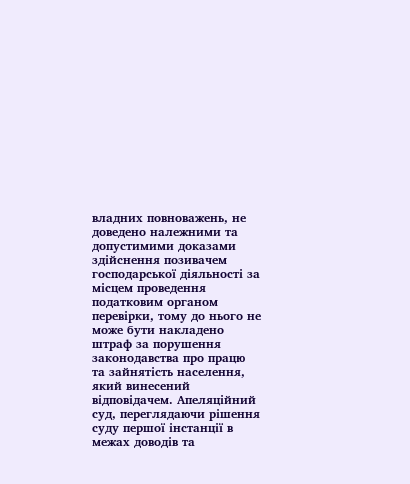владних повноважень, не доведено належними та допустимими доказами здійснення позивачем господарської діяльності за місцем проведення податковим органом перевірки, тому до нього не може бути накладено штраф за порушення законодавства про працю та зайнятість населення, який винесений відповідачем. Апеляційний суд, переглядаючи рішення суду першої інстанції в межах доводів та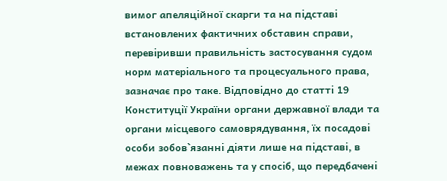вимог апеляційної скарги та на підставі встановлених фактичних обставин справи, перевіривши правильність застосування судом норм матеріального та процесуального права, зазначає про таке. Відповідно до статті 19 Конституції України органи державної влади та органи місцевого самоврядування, їх посадові особи зобов`язанні діяти лише на підставі, в межах повноважень та у спосіб, що передбачені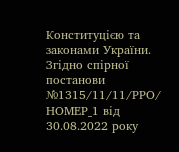Конституцією та законами України. Згідно спірної постанови №1315/11/11/РРО/ НОМЕР_1 від 30.08.2022 року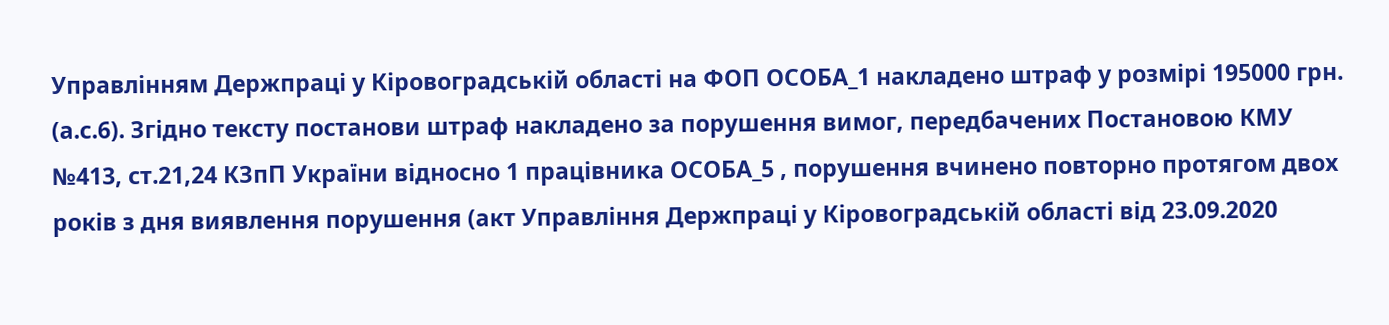Управлінням Держпраці у Кіровоградській області на ФОП ОСОБА_1 накладено штраф у розмірі 195000 грн. (а.с.6). Згідно тексту постанови штраф накладено за порушення вимог, передбачених Постановою КМУ №413, ст.21,24 КЗпП України відносно 1 працівника ОСОБА_5 , порушення вчинено повторно протягом двох років з дня виявлення порушення (акт Управління Держпраці у Кіровоградській області від 23.09.2020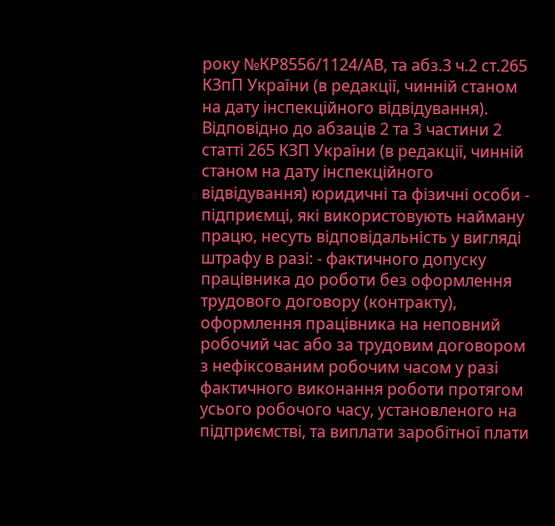року №КР8556/1124/АВ, та абз.3 ч.2 ст.265 КЗпП України (в редакції, чинній станом на дату інспекційного відвідування). Відповідно до абзаців 2 та 3 частини 2 статті 265 КЗП України (в редакції, чинній станом на дату інспекційного відвідування) юридичні та фізичні особи - підприємці, які використовують найману працю, несуть відповідальність у вигляді штрафу в разі: - фактичного допуску працівника до роботи без оформлення трудового договору (контракту), оформлення працівника на неповний робочий час або за трудовим договором з нефіксованим робочим часом у разі фактичного виконання роботи протягом усього робочого часу, установленого на підприємстві, та виплати заробітної плати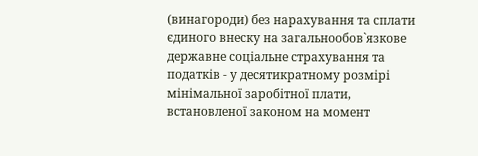(винагороди) без нарахування та сплати єдиного внеску на загальнообов`язкове державне соціальне страхування та податків - у десятикратному розмірі мінімальної заробітної плати, встановленої законом на момент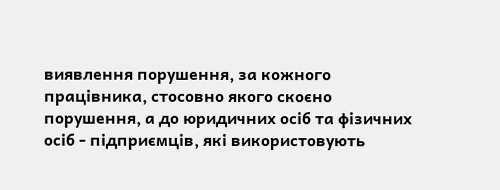виявлення порушення, за кожного працівника, стосовно якого скоєно порушення, а до юридичних осіб та фізичних осіб - підприємців, які використовують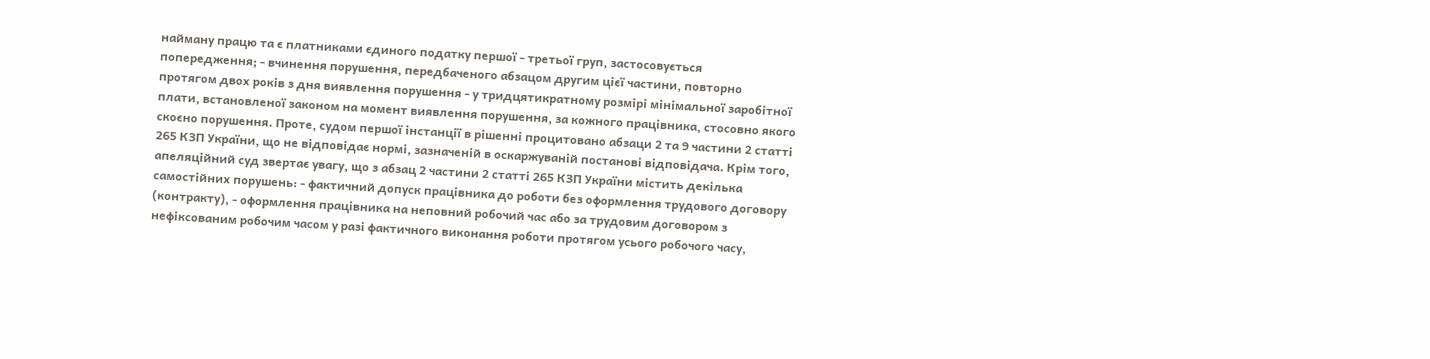найману працю та є платниками єдиного податку першої - третьої груп, застосовується попередження; - вчинення порушення, передбаченого абзацом другим цієї частини, повторно протягом двох років з дня виявлення порушення - у тридцятикратному розмірі мінімальної заробітної плати, встановленої законом на момент виявлення порушення, за кожного працівника, стосовно якого скоєно порушення. Проте, судом першої інстанції в рішенні процитовано абзаци 2 та 9 частини 2 статті 265 КЗП України, що не відповідає нормі, зазначеній в оскаржуваній постанові відповідача. Крім того, апеляційний суд звертає увагу, що з абзац 2 частини 2 статті 265 КЗП України містить декілька самостійних порушень: - фактичний допуск працівника до роботи без оформлення трудового договору (контракту), - оформлення працівника на неповний робочий час або за трудовим договором з нефіксованим робочим часом у разі фактичного виконання роботи протягом усього робочого часу,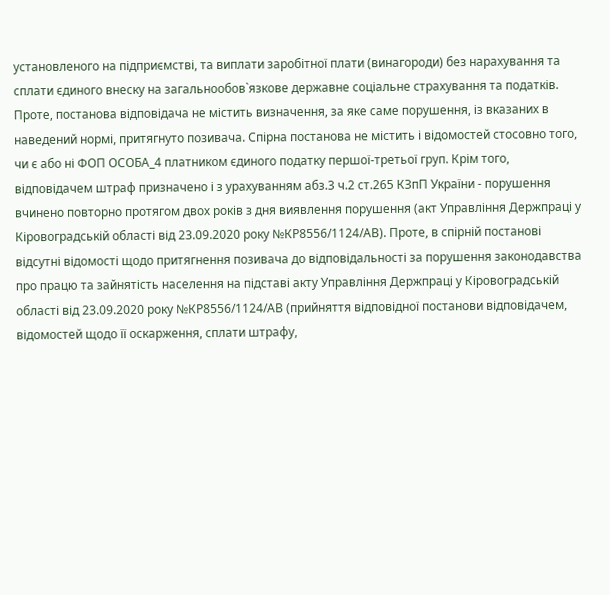установленого на підприємстві, та виплати заробітної плати (винагороди) без нарахування та сплати єдиного внеску на загальнообов`язкове державне соціальне страхування та податків. Проте, постанова відповідача не містить визначення, за яке саме порушення, із вказаних в наведений нормі, притягнуто позивача. Спірна постанова не містить і відомостей стосовно того, чи є або ні ФОП ОСОБА_4 платником єдиного податку першої-третьої груп. Крім того, відповідачем штраф призначено і з урахуванням абз.3 ч.2 ст.265 КЗпП України - порушення вчинено повторно протягом двох років з дня виявлення порушення (акт Управління Держпраці у Кіровоградській області від 23.09.2020 року №КР8556/1124/АВ). Проте, в спірній постанові відсутні відомості щодо притягнення позивача до відповідальності за порушення законодавства про працю та зайнятість населення на підставі акту Управління Держпраці у Кіровоградській області від 23.09.2020 року №КР8556/1124/АВ (прийняття відповідної постанови відповідачем, відомостей щодо її оскарження, сплати штрафу,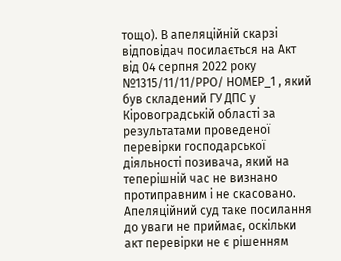тощо). В апеляційній скарзі відповідач посилається на Акт від 04 серпня 2022 року №1315/11/11/РРО/ НОМЕР_1 , який був складений ГУ ДПС у Кіровоградській області за результатами проведеної перевірки господарської діяльності позивача, який на теперішній час не визнано протиправним і не скасовано. Апеляційний суд таке посилання до уваги не приймає, оскільки акт перевірки не є рішенням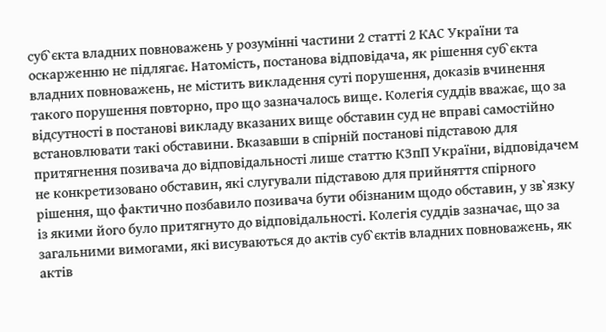суб`єкта владних повноважень у розумінні частини 2 статті 2 КАС України та оскарженню не підлягає. Натомість, постанова відповідача, як рішення суб`єкта владних повноважень, не містить викладення суті порушення, доказів вчинення такого порушення повторно, про що зазначалось вище. Колегія суддів вважає, що за відсутності в постанові викладу вказаних вище обставин суд не вправі самостійно встановлювати такі обставини. Вказавши в спірній постанові підставою для притягнення позивача до відповідальності лише статтю КЗпП України, відповідачем не конкретизовано обставин, які слугували підставою для прийняття спірного рішення, що фактично позбавило позивача бути обізнаним щодо обставин, у зв`язку із якими його було притягнуто до відповідальності. Колегія суддів зазначає, що за загальними вимогами, які висуваються до актів суб`єктів владних повноважень, як актів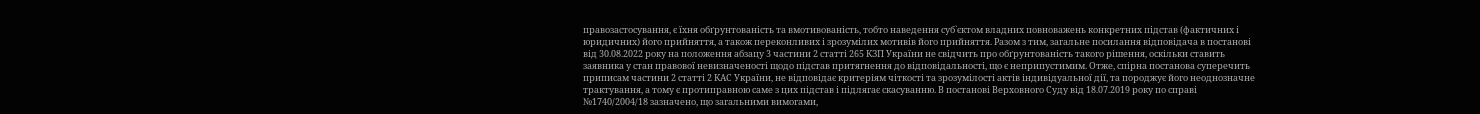правозастосування, є їхня обґрунтованість та вмотивованість, тобто наведення суб`єктом владних повноважень конкретних підстав (фактичних і юридичних) його прийняття, а також переконливих і зрозумілих мотивів його прийняття. Разом з тим, загальне посилання відповідача в постанові від 30.08.2022 року на положення абзацу 3 частини 2 статті 265 КЗП України не свідчить про обґрунтованість такого рішення, оскільки ставить заявника у стан правової невизначеності щодо підстав притягнення до відповідальності, що є неприпустимим. Отже, спірна постанова суперечить приписам частини 2 статті 2 КАС України, не відповідає критеріям чіткості та зрозумілості актів індивідуальної дії, та породжує його неоднозначне трактування, а тому є протиправною саме з цих підстав і підлягає скасуванню. В постанові Верховного Суду від 18.07.2019 року по справі №1740/2004/18 зазначено, що загальними вимогами,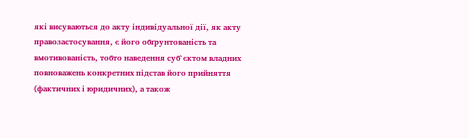які висуваються до акту індивідуальної дії, як акту правозастосування, є його обґрунтованість та вмотивованість, тобто наведення суб`єктом владних повноважень конкретних підстав його прийняття (фактичних і юридичних), а також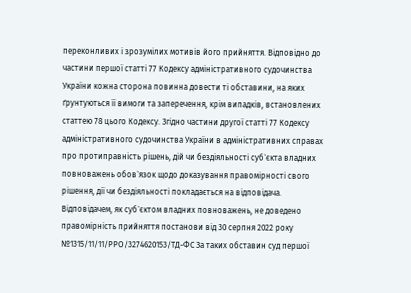переконливих і зрозумілих мотивів його прийняття. Відповідно до частини першої статті 77 Кодексу адміністративного судочинства України кожна сторона повинна довести ті обставини, на яких ґрунтуються її вимоги та заперечення, крім випадків, встановлених статтею 78 цього Кодексу. Згідно частини другої статті 77 Кодексу адміністративного судочинства України в адміністративних справах про протиправність рішень, дій чи бездіяльності суб`єкта владних повноважень обов`язок щодо доказування правомірності свого рішення, дії чи бездіяльності покладається на відповідача. Відповідачем, як суб`єктом владних повноважень, не доведено правомірність прийняття постанови від 30 серпня 2022 року №1315/11/11/РРО/3274620153/ТД-ФС За таких обставин суд першої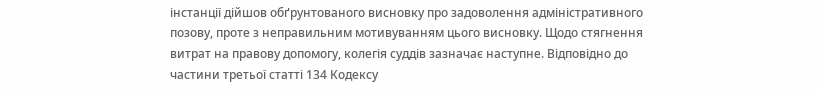інстанції дійшов обґрунтованого висновку про задоволення адміністративного позову, проте з неправильним мотивуванням цього висновку. Щодо стягнення витрат на правову допомогу, колегія суддів зазначає наступне. Відповідно до частини третьої статті 134 Кодексу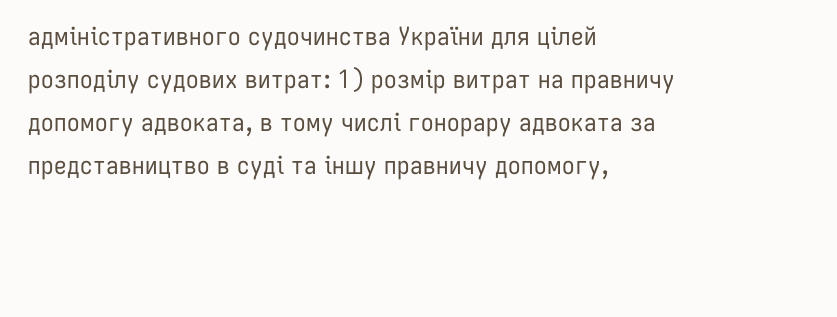адміністративного судочинства України для цілей розподілу судових витрат: 1) розмір витрат на правничу допомогу адвоката, в тому числі гонорару адвоката за представництво в суді та іншу правничу допомогу,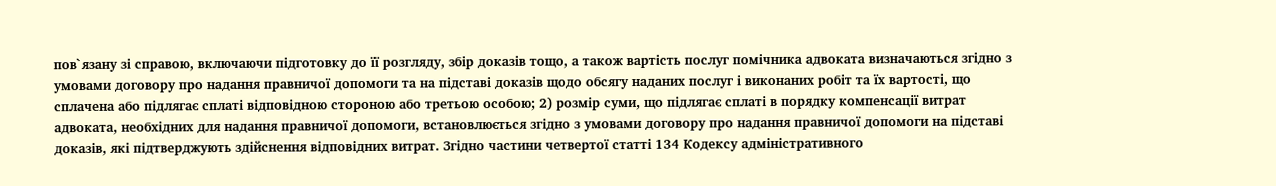пов`язану зі справою, включаючи підготовку до її розгляду, збір доказів тощо, а також вартість послуг помічника адвоката визначаються згідно з умовами договору про надання правничої допомоги та на підставі доказів щодо обсягу наданих послуг і виконаних робіт та їх вартості, що сплачена або підлягає сплаті відповідною стороною або третьою особою; 2) розмір суми, що підлягає сплаті в порядку компенсації витрат адвоката, необхідних для надання правничої допомоги, встановлюється згідно з умовами договору про надання правничої допомоги на підставі доказів, які підтверджують здійснення відповідних витрат. Згідно частини четвертої статті 134 Кодексу адміністративного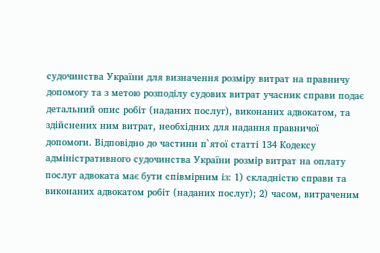судочинства України для визначення розміру витрат на правничу допомогу та з метою розподілу судових витрат учасник справи подає детальний опис робіт (наданих послуг), виконаних адвокатом, та здійснених ним витрат, необхідних для надання правничої допомоги. Відповідно до частини п`ятої статті 134 Кодексу адміністративного судочинства України розмір витрат на оплату послуг адвоката має бути співмірним із: 1) складністю справи та виконаних адвокатом робіт (наданих послуг); 2) часом, витраченим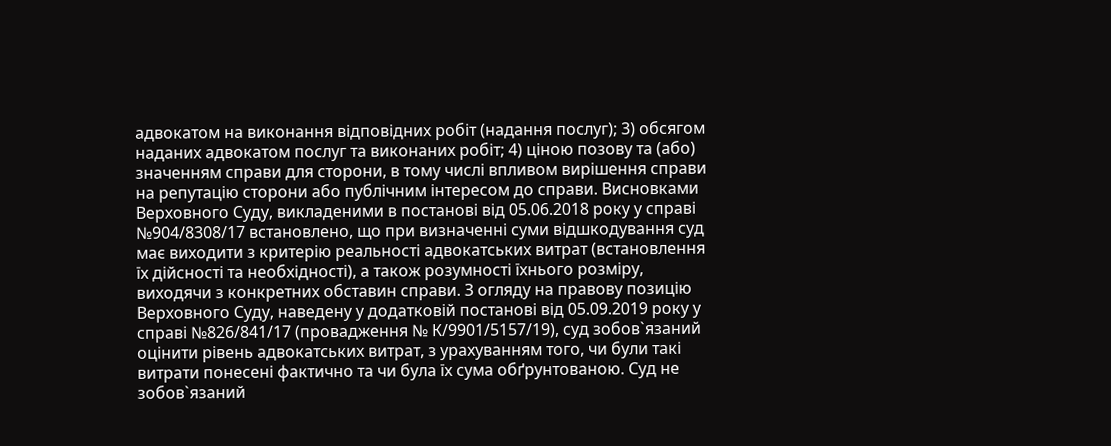адвокатом на виконання відповідних робіт (надання послуг); 3) обсягом наданих адвокатом послуг та виконаних робіт; 4) ціною позову та (або) значенням справи для сторони, в тому числі впливом вирішення справи на репутацію сторони або публічним інтересом до справи. Висновками Верховного Суду, викладеними в постанові від 05.06.2018 року у справі №904/8308/17 встановлено, що при визначенні суми відшкодування суд має виходити з критерію реальності адвокатських витрат (встановлення їх дійсності та необхідності), а також розумності їхнього розміру, виходячи з конкретних обставин справи. З огляду на правову позицію Верховного Суду, наведену у додатковій постанові від 05.09.2019 року у справі №826/841/17 (провадження № К/9901/5157/19), суд зобов`язаний оцінити рівень адвокатських витрат, з урахуванням того, чи були такі витрати понесені фактично та чи була їх сума обґрунтованою. Суд не зобов`язаний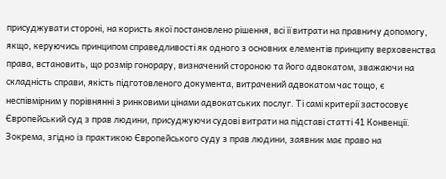присуджувати стороні, на користь якої постановлено рішення, всі її витрати на правничу допомогу, якщо, керуючись принципом справедливості як одного з основних елементів принципу верховенства права, встановить, що розмір гонорару, визначений стороною та його адвокатом, зважаючи на складність справи, якість підготовленого документа, витрачений адвокатом час тощо, є неспівмірним у порівнянні з ринковими цінами адвокатських послуг. Ті самі критерії застосовує Європейський суд з прав людини, присуджуючи судові витрати на підставі статті 41 Конвенції. Зокрема, згідно із практикою Європейського суду з прав людини, заявник має право на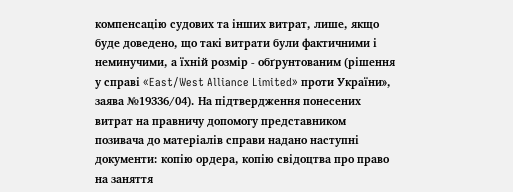компенсацію судових та інших витрат, лише, якщо буде доведено, що такі витрати були фактичними і неминучими, а їхній розмір - обґрунтованим (рішення у справі «East/West Alliance Limited» проти України», заява №19336/04). На підтвердження понесених витрат на правничу допомогу представником позивача до матеріалів справи надано наступні документи: копію ордера, копію свідоцтва про право на заняття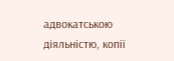адвокатською діяльністю, копії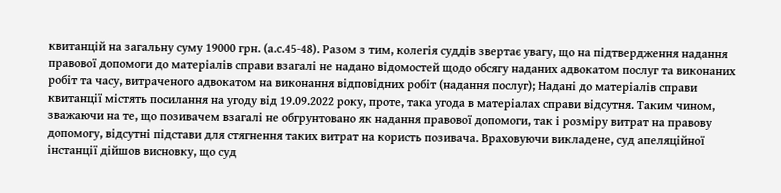квитанцій на загальну суму 19000 грн. (а.с.45-48). Разом з тим, колегія суддів звертає увагу, що на підтвердження надання правової допомоги до матеріалів справи взагалі не надано відомостей щодо обсягу наданих адвокатом послуг та виконаних робіт та часу, витраченого адвокатом на виконання відповідних робіт (надання послуг); Надані до матеріалів справи квитанції містять посилання на угоду від 19.09.2022 року, проте, така угода в матеріалах справи відсутня. Таким чином, зважаючи на те, що позивачем взагалі не обгрунтовано як надання правової допомоги, так і розміру витрат на правову допомогу, відсутні підстави для стягнення таких витрат на користь позивача. Враховуючи викладене, суд апеляційної інстанції дійшов висновку, що суд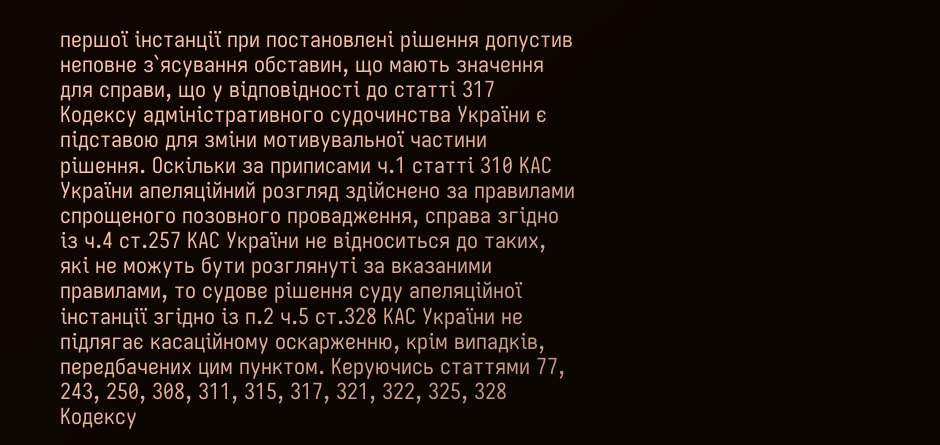першої інстанції при постановлені рішення допустив неповне з`ясування обставин, що мають значення для справи, що у відповідності до статті 317 Кодексу адміністративного судочинства України є підставою для зміни мотивувальної частини рішення. Оскільки за приписами ч.1 статті 310 КАС України апеляційний розгляд здійснено за правилами спрощеного позовного провадження, справа згідно із ч.4 ст.257 КАС України не відноситься до таких, які не можуть бути розглянуті за вказаними правилами, то судове рішення суду апеляційної інстанції згідно із п.2 ч.5 ст.328 КАС України не підлягає касаційному оскарженню, крім випадків, передбачених цим пунктом. Керуючись статтями 77, 243, 250, 308, 311, 315, 317, 321, 322, 325, 328 Кодексу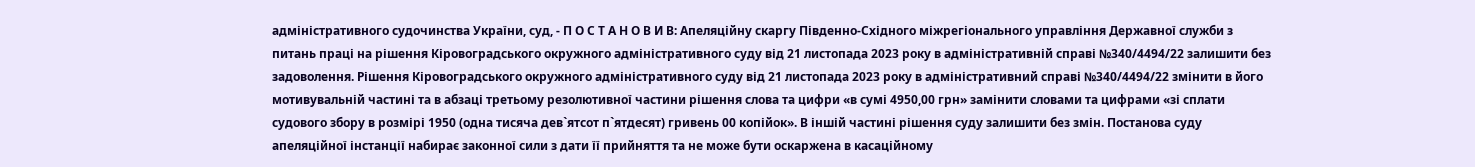адміністративного судочинства України, суд, - П О С Т А Н О В И В: Апеляційну скаргу Південно-Східного міжрегіонального управління Державної служби з питань праці на рішення Кіровоградського окружного адміністративного суду від 21 листопада 2023 року в адміністративній справі №340/4494/22 залишити без задоволення. Рішення Кіровоградського окружного адміністративного суду від 21 листопада 2023 року в адміністративний справі №340/4494/22 змінити в його мотивувальній частині та в абзаці третьому резолютивної частини рішення слова та цифри «в сумі 4950,00 грн» замінити словами та цифрами «зі сплати судового збору в розмірі 1950 (одна тисяча дев`ятсот п`ятдесят) гривень 00 копійок». В іншій частині рішення суду залишити без змін. Постанова суду апеляційної інстанції набирає законної сили з дати її прийняття та не може бути оскаржена в касаційному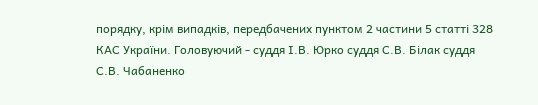порядку, крім випадків, передбачених пунктом 2 частини 5 статті 328 КАС України. Головуючий - суддя І.В. Юрко суддя С.В. Білак суддя С.В. Чабаненко